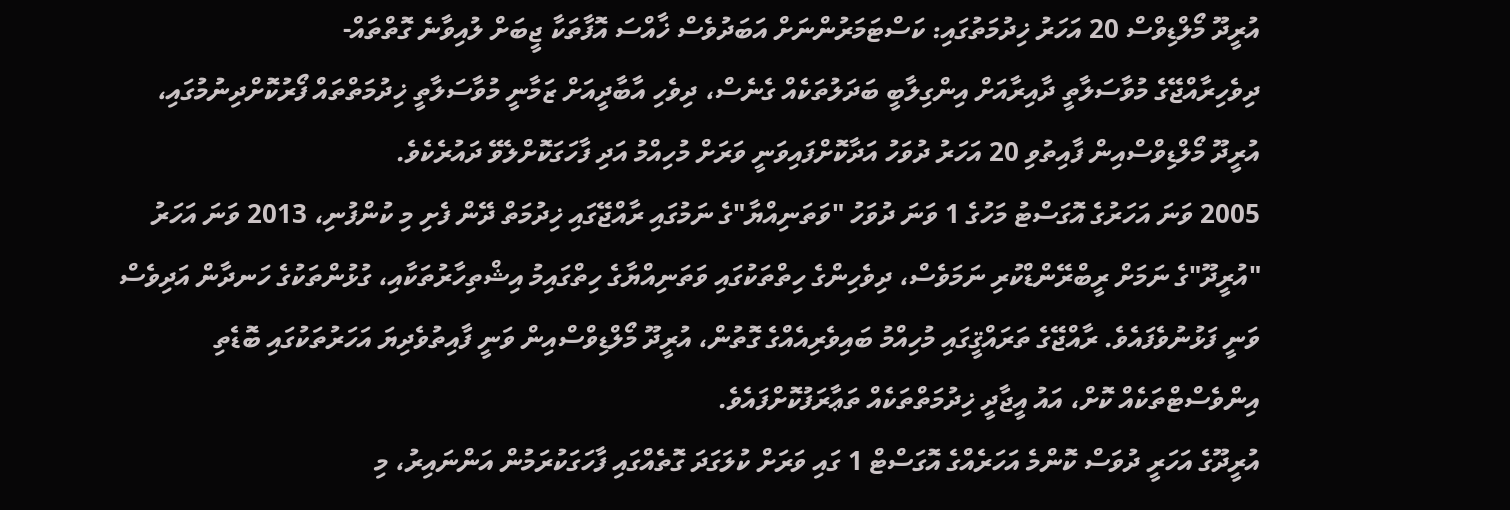އުރީދޫ މޯލްޑިވްސް 20 އަހަރު ޚިދުމަތުގައި: ކަސްޓަމަރުންނަށް އަބަދުވެސް ޚާއްސަ އޮފާތަކާ ޖީބަށް ލުއިވާނެ ގޮތްތައް-
ދިވެހިރާއްޖޭގެ މުވާސަލާތީ ދާއިރާއަށް އިންގިލާބީ ބަދަލުތަކެއް ގެނެސް، ދިވެހި އާބާދީއަށް ޒަމާނީ މުވާސަލާތީ ޚިދުމަތްތައް ފޯރުކޮށްދިނުމުގައި، އުރީދޫ މޯލްޑިވްސްއިން ފާއިތުވި 20 އަހަރު ދުވަހު އަދާކޮށްފައިވަނީ ވަރަށް މުހިއްމު އަދި ފާހަގަކޮށްލެވޭ ދައުރެކެވެ.
2005 ވަނަ އަހަރުގެ އޮގަސްޓު މަހުގެ 1 ވަނަ ދުވަހު "ވަތަނިއްޔާ"ގެ ނަމުގައި ރާއްޖޭގައި ޚިދުމަތް ދޭން ފެށި މި ކުންފުނި، 2013 ވަނަ އަހަރު "އުރީދޫ"ގެ ނަމަށް ރީބްރޭންޑްކުރި ނަމަވެސް، ދިވެހިންގެ ހިތްތަކުގައި ވަތަނިއްޔާގެ ހިތްގައިމު އިޝްތިހާރުތަކާއި، ގުޅުންތަކުގެ ހަނދާން އަދިވެސް ވަނީ ފަޅުނުވެފައެވެ. ރާއްޖޭގެ ތަރައްޤީގައި މުހިއްމު ބައިވެރިއެއްގެ ގޮތުން، އުރީދޫ މޯލްޑިވްސްއިން ވަނީ ފާއިތުވެދިޔަ އަހަރުތަކުގައި ބޮޑެތި އިންވެސްޓްތަކެއް ކޮށް، އައު އީޖާދީ ޚިދުމަތްތަކެއް ތަޢާރަފުކޮށްފައެވެ.
އުރީދޫގެ އަހަރީ ދުވަސް ކޮންމެ އަހަރެއްގެ އޮގަސްޓް 1 ގައި ވަރަށް ކުލަގަދަ ގޮތެއްގައި ފާހަގަކުރަމުން އަންނައިރު، މި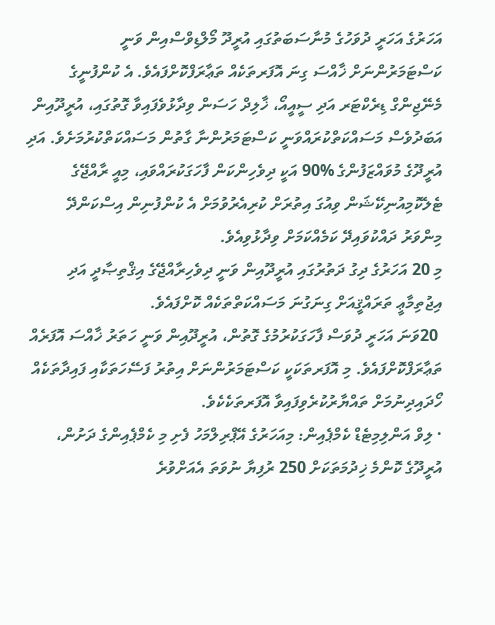އަހަރުގެ އަހަރީ ދުވަހުގެ މުނާސަބަތުގައި އުރީދޫ މޯލްޑިވްސްއިން ވަނީ ކަސްޓަމަރުންނަށް ޚާއްސަ ގިނަ އޮފަރތަކެއް ތަޢާރަފްކޮށްފައެވެ. އެ ކުންފުނީގެ މެނޭޖިންގް ޑިރެކްޓަރ އަދި ސީއީއޯ، ޚާލިދް ހަސަން ވިދާޅުވެފައިވާ ގޮތުގައި، އުރީދޫއިން އަބަދުވެސް މަސައްކަތްކުރައްވަނީ ކަސްޓަމަރުންނާ ގާތުން މަސައްކަތްކުރުމަށެވެ. އަދި އުރީދޫގެ މުވައްޒަފުންގެ %90 އަކީ ދިވެހިންކަން ފާހަގަކުރައްވައި، މިއީ ރާއްޖޭގެ ޓެލެކޮމިއުނިކޭޝަން ވިއުގަ އިތުރަށް ކުރިއެރުވުމަށް އެ ކުންފުނިން އިސްކަންދޭ މިންވަރު ދައްކުވައިދޭ ކަމެއްކަމަށް ވިދާޅުވިއެވެ.
މި 20 އަހަރުގެ ދިގު ދަތުރުގައި އުރީދޫއިން ވަނީ ދިވެހިރާއްޖޭގެ އިޤްތިޞާދީ އަދި އިޖުތިމާޢީ ތަރައްޤީއަށް ގިނަގުނަ މަސައްކަތްތަކެއް ކޮށްފައެވެ.
 20ވަނަ އަހަރީ ދުވަސް ފާހަގަކުރުމުގެ ގޮތުން، އުރީދޫއިން ވަނީ ހަތަރު ޚާއްސަ އޮފަރެއް ތަޢާރަފްކޮށްފައެވެ. މި އޮފަރތަކަކީ ކަސްޓަމަރުންނަށް އިތުރު ފަސޭހަތަކާއި ފައިދާތަކެއް ހޯދައިދިނުމަށް ތައްޔާރުކުރެވިފައިވާ އޮފަރތަކެކެވެ.
· ލިވް އަންލިމިޓެޑް ކެމްޕެއިން: މިއަހަރުގެ އޭޕްރިލްމަހު ފެށި މި ކެމްޕެއިންގެ ދަށުން، އުރީދޫގެ ކޮންމެ ޚިދުމަތަކަށް 250 ރުފިޔާ ނުވަތަ އެއަށްވުރެ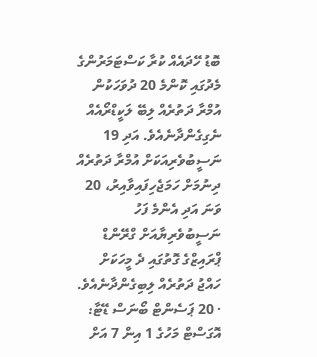ބޮޑު ހޭދައެއް ކުރާ ކަސްޓަމަރުންގެ މެދުގައި ކޮންމެ 20 ދުވަހަކުން އުމްރާ ދަތުރެއް ލިބޭ ލަކީޑްރޯއެއް ނެގިގެންދާނެއެވެ. އަދި 19 ނަސީބުވެރިއަކަށް އުމްރާ ދަތުރެއް ދިނުމަށް ހަމަޖެހިފައިވާއިރު، 20 ވަނަ އަދި އެންމެ ފަހު ނަސީބުވެރިޔާއަށް ގްރޭންޑް ޕްރައިޒްގެ ގޮތުގައި ދެ މީހަކަށް ހައްޖު ދަތުރެއް ލިބިގެންދާނެއެވެ.
· 20 ޕަސެންޓް ބޯނަސް ޑޭޓާ: އޮގަސްޓް މަހުގެ 1 އިން 7 އަށް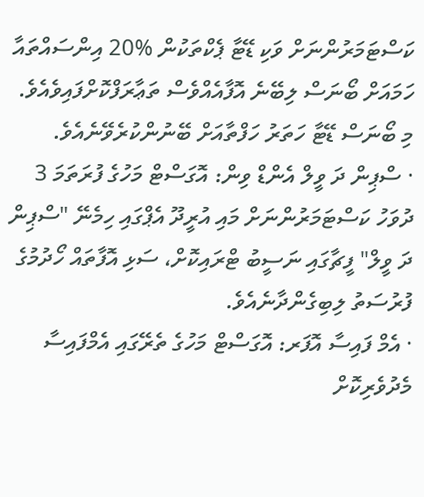ކަސްޓަމަރުންނަށް ވަކި ޑޭޓާ ޕެކްތަކުން %20 އިންސައްތައާ ހަމައަށް ބޯނަސް ލިބޭނެ އޮފާއެއްވެސް ތަޢާރަފްކޮށްފައިވެއެވެ. މި ބޯނަސް ޑޭޓާ ހަތަރު ހަފްތާއަށް ބޭނުންކުރެވޭނެއެވެ.
· ސްޕިން ދަ ވީލް އެންޑް ވިން: އޮގަސްޓް މަހުގެ ފުރަތަމަ 3 ދުވަހު ކަސްޓަމަރުންނަށް މައި އުރީދޫ އެޕްގައި ހިމެނޭ "ސްޕިން ދަ ވީލް" ފީޗާގައި ނަސީބު ޓްރައިކޮށް، ސަޅި އޮފާތައް ހޯދުމުގެ ފުރުސަތު ލިބިގެންދާނެއެވެ.
· އެމް ފައިސާ އޮފަރ: އޮގަސްޓް މަހުގެ ތެރޭގައި އެމްފައިސާ މެދުވެރިކޮށް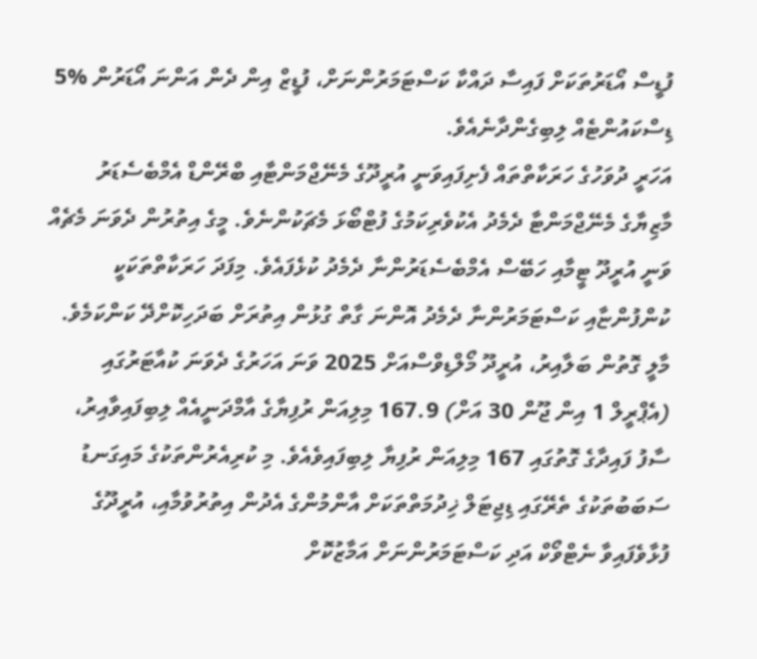ފުޑީސް އޯޑަރުތަކަށް ފައިސާ ދައްކާ ކަސްޓަމަރުންނަށް، ފުޑީޒް އިން ދެން އަންނަ އޯޑަރުން %5 ޑިސްކައުންޓެއް ލިބިގެންދާނެއެވެ.
އަހަރީ ދުވަހުގެ ހަރަކާތްތައް ފެށިފައިވަނީ އުރީދޫގެ މެނޭޖްމަންޓާއި ބްރޭންޑް އެމްބެސެޑަރު މާޒިޔާގެ މެނޭޖްމަންޓާ ދެމެދު އެކުވެރިކަމުގެ ފުޓްބޯޅަ މެޗަކުންނެވެ. މީގެ އިތުރުން ދެވަނަ މެޗެއް ވަނީ އުރީދޫ ޓީމާއި ހަބޭސް އެމްބެސެޑަރުންނާ ދެމެދު ކުޅެފައެވެ. މިފަދަ ހަރަކާތްތަކަކީ ކުންފުންޏާއި ކަސްޓަމަރުންނާ ދެމެދު އޮންނަ ގާތް ގުޅުން އިތުރަށް ބަދަހިކޮށްދޭ ކަންކަމެވެ.
މާލީ ގޮތުން ބަލާއިރު، އުރީދޫ މޯލްޑިވްސްއަށް 2025 ވަނަ އަހަރުގެ ދެވަނަ ކުއާޓަރުގައި (އެޕްރީލް 1 އިން ޖޫން 30 އަށް) 167.9 މިލިއަން ރުފިޔާގެ އާމްދަނީއެއް ލިބިފައިވާއިރު، ސާފު ފައިދާގެ ގޮތުގައި 167 މިލިއަން ރުފިޔާ ލިބިފައިވެއެވެ. މި ކުރިއެރުންތަކުގެ މައިގަނޑު ސަބަބުތަކުގެ ތެރޭގައި ޑިޖިޓަލް ޚިދުމަތްތަކަށް އާންމުންގެ އެދުން އިތުރުވުމާއި، އުރީދޫގެ ފުޅާވެފައިވާ ނެޓްވޯކް އަދި ކަސްޓަމަރުންނަށް އަމާޒުކޮށް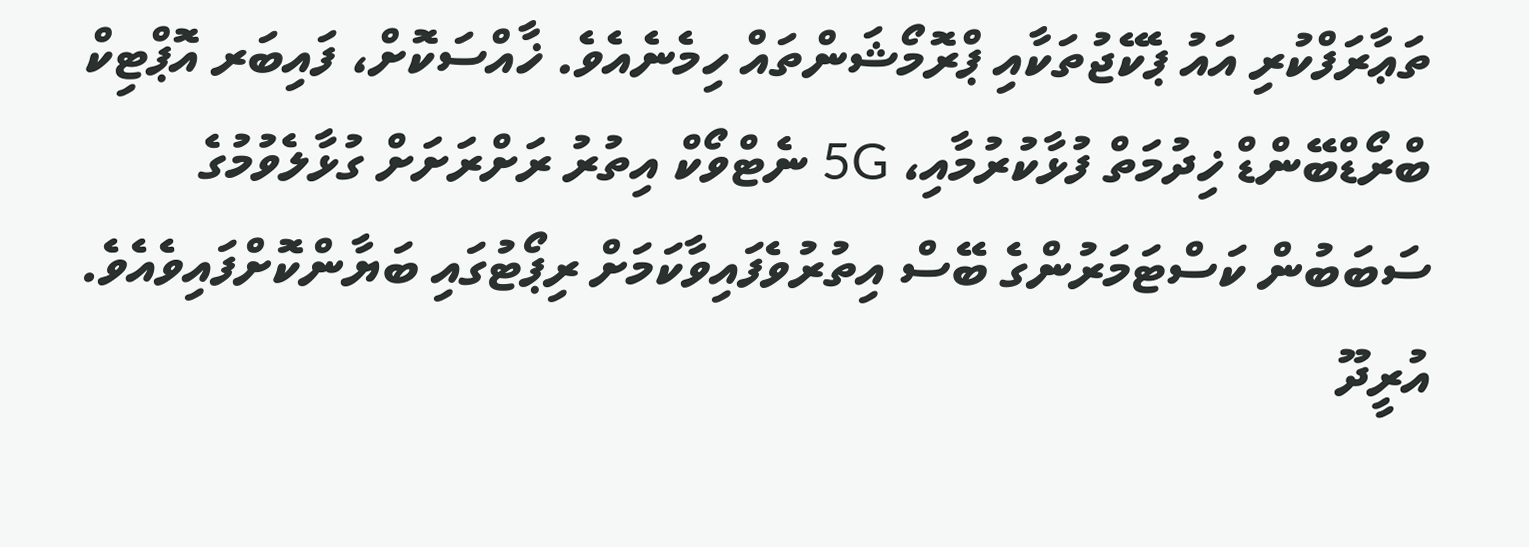ތަޢާރަފްކުރި އައު ޕެކޭޖުތަކާއި ޕްރޮމޯޝަންތައް ހިމެނެއެވެ. ޚާއްސަކޮށް، ފައިބަރ އޮޕްޓިކް ބްރޯޑްބޭންޑް ޚިދުމަތް ފުޅާކުރުމާއި، 5G ނެޓްވޯކް އިތުރު ރަށްރަށަށް ގުޅާލެވުމުގެ ސަބަބުން ކަސްޓަމަރުންގެ ބޭސް އިތުރުވެފައިވާކަމަށް ރިޕޯޓުގައި ބަޔާންކޮށްފައިވެއެވެ.
އުރީދޫ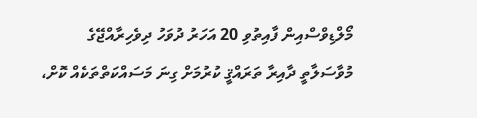މޯލްޑިވްސްއިން ފާއިތުވި 20 އަހަރު ދުވަހު ދިވެހިރާއްޖޭގެ މުވާސަލާތީ ދާއިރާ ތަރައްޤީ ކުރުމަށް ގިނަ މަސައްކަތްތަކެއް ކޮށް،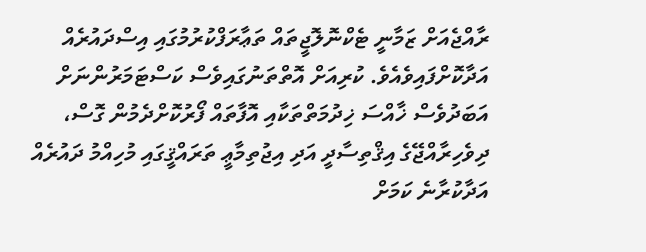ރާއްޖެއަށް ޒަމާނީ ޓެކްނޮލޮޖީތައް ތަޢާރަފްކުރުމުގައި އިސްދައުރެއް އަދާކޮށްފައިވެއެވެ. ކުރިއަށް އޮތްތަނުގައިވެސް ކަސްޓަމަރުންނަށް އަބަދުވެސް ޚާއްސަ ޚިދުމަތްތަކާއި އޮފާތައް ފޯރުކޮށްދެމުން ގޮސް، ދިވެހިރާއްޖޭގެ އިޤްތިސާދީ އަދި އިޖުތިމާޢީ ތަރައްޤީގައި މުހިއްމު ދައުރެއް އަދާކުރާނެ ކަމަށް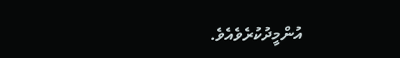އުންމީދުކުރެވެއެވެ.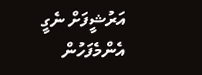އަރުޝީފަށް ނެގީ
އެންމެފަހުން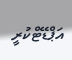އަޕްޑޭޓްކުރީ